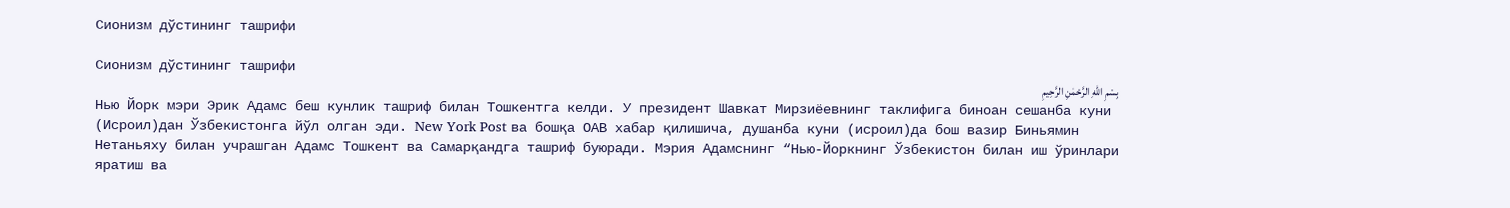Сионизм дўстининг ташрифи

Сионизм дўстининг ташрифи
بِسْمِ اللهِ الرَّحْمٰنِ الرَّحِيمِ
Нью Йорк мэри Эрик Адамс беш кунлик ташриф билан Тошкентга келди. У президент Шавкат Мирзиёевнинг таклифига биноан сешанба куни (Исроил)дан Ўзбекистонга йўл олган эди. New York Post ва бошқа ОАВ хабар қилишича, душанба куни (исроил)да бош вазир Биньямин Нетаньяху билан учрашган Адамс Тошкент ва Самарқандга ташриф буюради. Мэрия Адамснинг “Нью-Йоркнинг Ўзбекистон билан иш ўринлари яратиш ва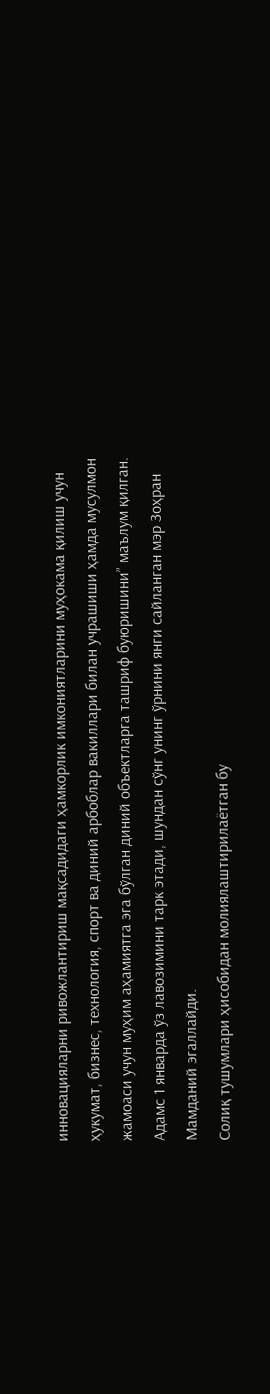инновацияларни ривожлантириш мақсадидаги ҳамкорлик имкониятларини муҳокама қилиш учун ҳукумат, бизнес, технология, спорт ва диний арбоблар вакиллари билан учрашиши ҳамда мусулмон жамоаси учун муҳим аҳамиятга эга бўлган диний объектларга ташриф буюришини” маълум қилган. Адамс 1 январда ўз лавозимини тарк этади, шундан сўнг унинг ўрнини янги сайланган мэр Зоҳран Мамданий эгаллайди.
Солиқ тушумлари ҳисобидан молиялаштирилаётган бу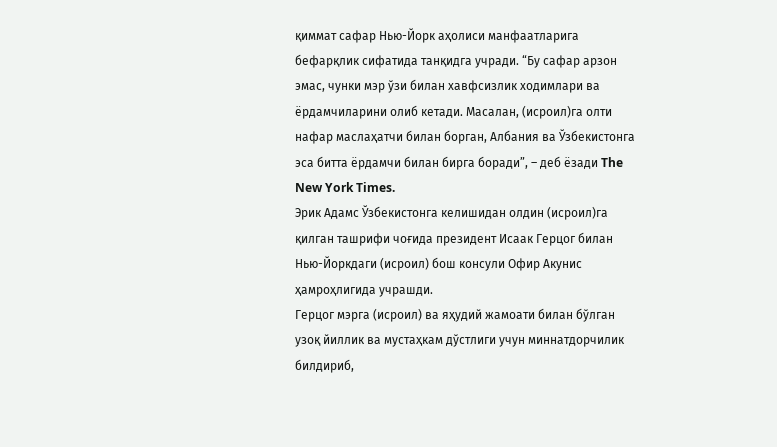қиммат сафар Нью-Йорк аҳолиси манфаатларига бефарқлик сифатида танқидга учради. “Бу сафар арзон эмас, чунки мэр ўзи билан хавфсизлик ходимлари ва ёрдамчиларини олиб кетади. Масалан, (исроил)га олти нафар маслаҳатчи билан борган, Албания ва Ўзбекистонга эса битта ёрдамчи билан бирга боради”, – деб ёзади The New York Times.
Эрик Адамс Ўзбекистонга келишидан олдин (исроил)га қилган ташрифи чоғида президент Исаак Герцог билан Нью-Йоркдаги (исроил) бош консули Офир Акунис ҳамроҳлигида учрашди.
Герцог мэрга (исроил) ва яҳудий жамоати билан бўлган узоқ йиллик ва мустаҳкам дўстлиги учун миннатдорчилик билдириб,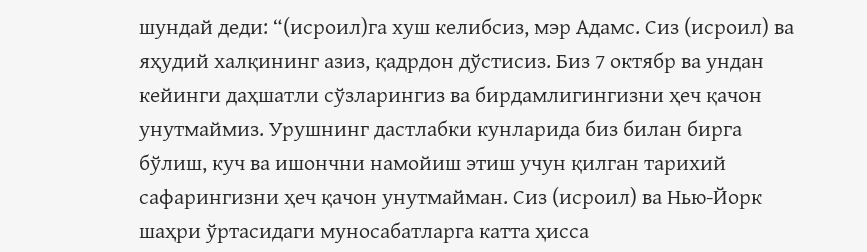шундай деди: “(исроил)га хуш келибсиз, мэр Адамс. Сиз (исроил) ва яҳудий халқининг азиз, қадрдон дўстисиз. Биз 7 октябр ва ундан кейинги даҳшатли сўзларингиз ва бирдамлигингизни ҳеч қачон унутмаймиз. Урушнинг дастлабки кунларида биз билан бирга бўлиш, куч ва ишончни намойиш этиш учун қилган тарихий сафарингизни ҳеч қачон унутмайман. Сиз (исроил) ва Нью-Йорк шаҳри ўртасидаги муносабатларга катта ҳисса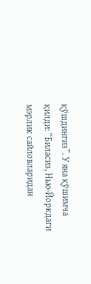қўшдингиз”. У яна қўшимча қилди: “Биласиз, Нью-Йоркдаги мэрлик сайловларидан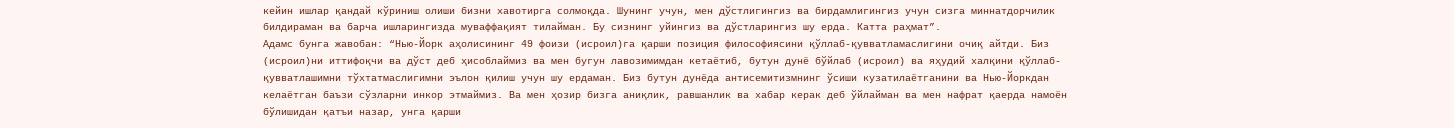кейин ишлар қандай кўриниш олиши бизни хавотирга солмоқда. Шунинг учун, мен дўстлигингиз ва бирдамлигингиз учун сизга миннатдорчилик билдираман ва барча ишларингизда муваффақият тилайман. Бу сизнинг уйингиз ва дўстларингиз шу ерда. Катта раҳмат”.
Адамс бунга жавобан: “Нью-Йорк аҳолисининг 49 фоизи (исроил)га қарши позиция философиясини қўллаб-қувватламаслигини очиқ айтди. Биз (исроил)ни иттифоқчи ва дўст деб ҳисоблаймиз ва мен бугун лавозимимдан кетаётиб, бутун дунё бўйлаб (исроил) ва яҳудий халқини қўллаб-қувватлашимни тўхтатмаслигимни эълон қилиш учун шу ердаман. Биз бутун дунёда антисемитизмнинг ўсиши кузатилаётганини ва Нью-Йоркдан келаётган баъзи сўзларни инкор этмаймиз. Ва мен ҳозир бизга аниқлик, равшанлик ва хабар керак деб ўйлайман ва мен нафрат қаерда намоён бўлишидан қатъи назар, унга қарши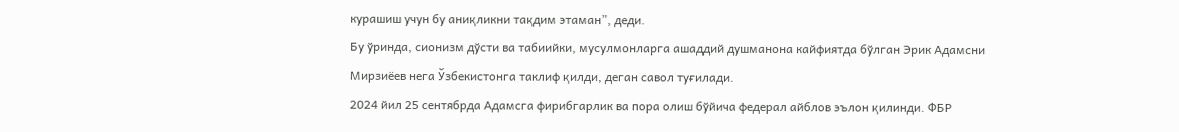курашиш учун бу аниқликни тақдим этаман”, деди.
Бу ўринда, сионизм дўсти ва табиийки, мусулмонларга ашаддий душманона кайфиятда бўлган Эрик Адамсни Мирзиёев нега Ўзбекистонга таклиф қилди, деган савол туғилади.
2024 йил 25 сентябрда Адамсга фирибгарлик ва пора олиш бўйича федерал айблов эълон қилинди. ФБР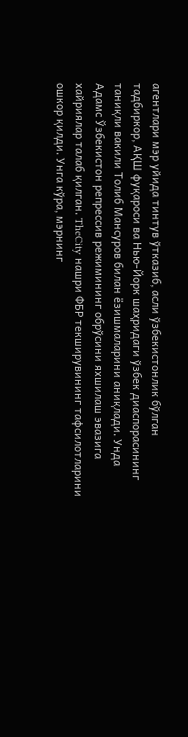агентлари мэр уйида тинтув ўтказиб, асли ўзбекистонлик бўлган тадбиркор, АҚШ фуқароси ва Нью-Йорк шаҳридаги ўзбек диаспорасининг таниқли вакили Толиб Мансуров билан ёзишмаларини аниқлади. Унда Адамс Ўзбекистон репрессив режимининг обрўсини яхшилаш эвазига хайриялар талаб қилган. TheCity нашри ФБР текширувининг тафсилотларини ошкор қилди. Унга кўра, мэрнинг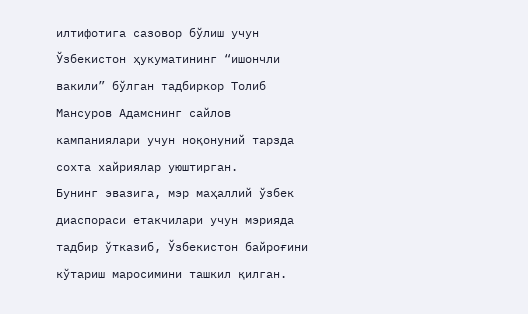илтифотига сазовор бўлиш учун Ўзбекистон ҳукуматининг “ишончли вакили” бўлган тадбиркор Толиб Мансуров Адамснинг сайлов кампаниялари учун ноқонуний тарзда сохта хайриялар уюштирган.
Бунинг эвазига, мэр маҳаллий ўзбек диаспораси етакчилари учун мэрияда тадбир ўтказиб, Ўзбекистон байроғини кўтариш маросимини ташкил қилган.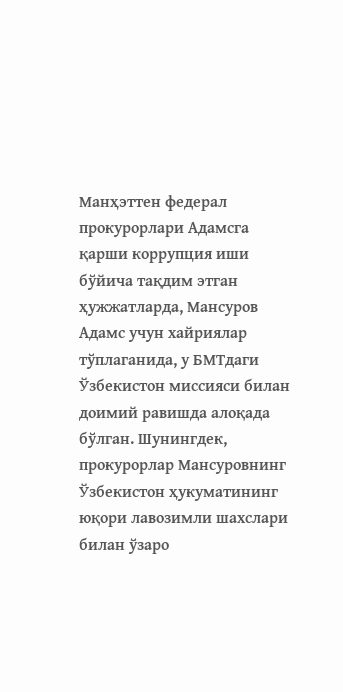Манҳэттен федерал прокурорлари Адамсга қарши коррупция иши бўйича тақдим этган ҳужжатларда, Мансуров Адамс учун хайриялар тўплаганида, у БМТдаги Ўзбекистон миссияси билан доимий равишда алоқада бўлган. Шунингдек, прокурорлар Мансуровнинг Ўзбекистон ҳукуматининг юқори лавозимли шахслари билан ўзаро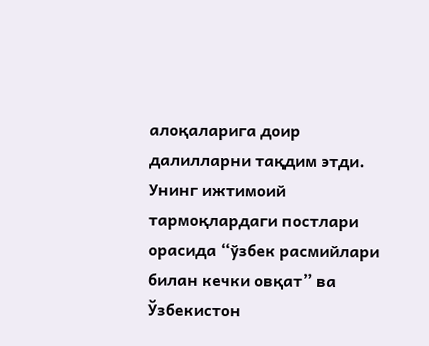алоқаларига доир далилларни тақдим этди. Унинг ижтимоий тармоқлардаги постлари орасида “ўзбек расмийлари билан кечки овқат” ва Ўзбекистон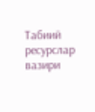Табиий ресурслар вазири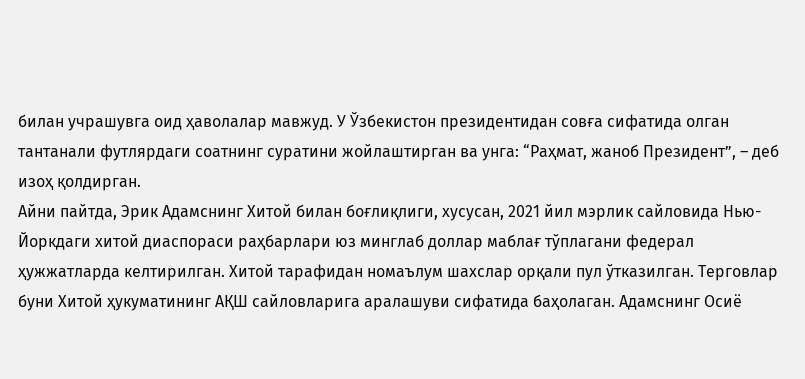билан учрашувга оид ҳаволалар мавжуд. У Ўзбекистон президентидан совға сифатида олган тантанали футлярдаги соатнинг суратини жойлаштирган ва унга: “Раҳмат, жаноб Президент”, – деб изоҳ қолдирган.
Айни пайтда, Эрик Адамснинг Хитой билан боғлиқлиги, хусусан, 2021 йил мэрлик сайловида Нью-Йоркдаги хитой диаспораси раҳбарлари юз минглаб доллар маблағ тўплагани федерал ҳужжатларда келтирилган. Хитой тарафидан номаълум шахслар орқали пул ўтказилган. Терговлар буни Хитой ҳукуматининг АҚШ сайловларига аралашуви сифатида баҳолаган. Адамснинг Осиё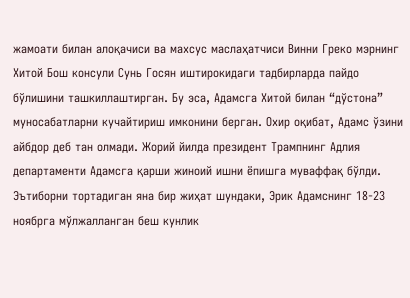жамоати билан алоқачиси ва махсус маслаҳатчиси Винни Греко мэрнинг Хитой Бош консули Сунь Госян иштирокидаги тадбирларда пайдо бўлишини ташкиллаштирган. Бу эса, Адамсга Хитой билан “дўстона” муносабатларни кучайтириш имконини берган. Охир оқибат, Адамс ўзини айбдор деб тан олмади. Жорий йилда президент Трампнинг Адлия департаменти Адамсга қарши жиноий ишни ёпишга муваффақ бўлди.
Эътиборни тортадиган яна бир жиҳат шундаки, Эрик Адамснинг 18-23 ноябрга мўлжалланган беш кунлик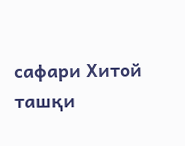сафари Хитой ташқи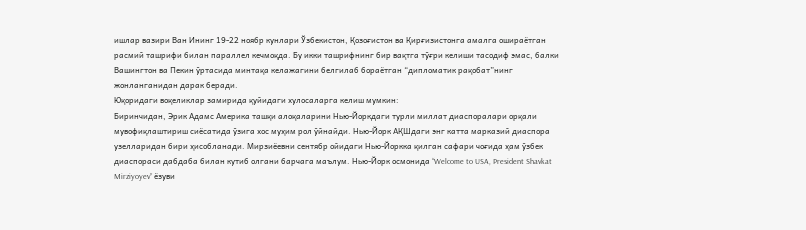ишлар вазири Ван Ининг 19-22 ноябр кунлари Ўзбекистон, Қозоғистон ва Қирғизистонга амалга ошираётган расмий ташрифи билан параллел кечмоқда. Бу икки ташрифнинг бир вақтга тўғри келиши тасодиф эмас, балки Вашингтон ва Пекин ўртасида минтақа келажагини белгилаб бораётган “дипломатик рақобат”нинг жонланганидан дарак беради.
Юқоридаги воқеликлар замирида қуйидаги хулосаларга келиш мумкин:
Биринчидан, Эрик Адамс Америка ташқи алоқаларини Нью-Йоркдаги турли миллат диаспоралари орқали мувофиқлаштириш сиёсатида ўзигa хос муҳим рол ўйнайди. Нью-Йорк АҚШдаги энг катта марказий диаспора узелларидан бири ҳисобланади. Мирзиёевни сентябр ойидаги Нью-Йоркка қилган сафари чоғида ҳам ўзбек диаспораси дабдаба билан кутиб олгани барчага маълум. Нью-Йорк осмонида “Welcome to USA, President Shavkat Mirziyoyev” ёзуви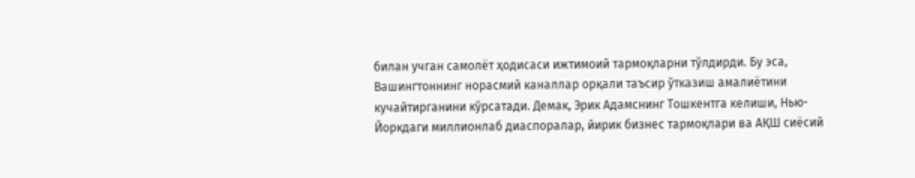билан учган самолёт ҳодисаси ижтимоий тармоқларни тўлдирди. Бу эса, Вашингтоннинг норасмий каналлар орқали таъсир ўтказиш амалиётини кучайтирганини кўрсатади. Демак, Эрик Адамснинг Тошкентга келиши, Нью-Йоркдаги миллионлаб диаспоралар, йирик бизнес тармоқлари ва АҚШ сиёсий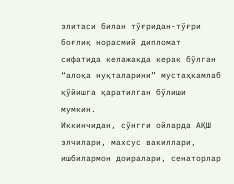элитаси билан тўғридан-тўғри боғлиқ норасмий дипломат сифатида келажакда керак бўлган “алоқа нуқталарини” мустаҳкамлаб қўйишга қаратилган бўлиши мумкин.
Иккинчидан, сўнгги ойларда АҚШ элчилари, махсус вакиллари, ишбилармон доиралари, сенаторлар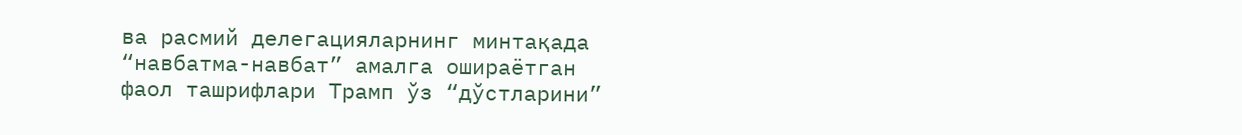ва расмий делегацияларнинг минтақада “навбатма-навбат” амалга ошираётган фаол ташрифлари Трамп ўз “дўстларини”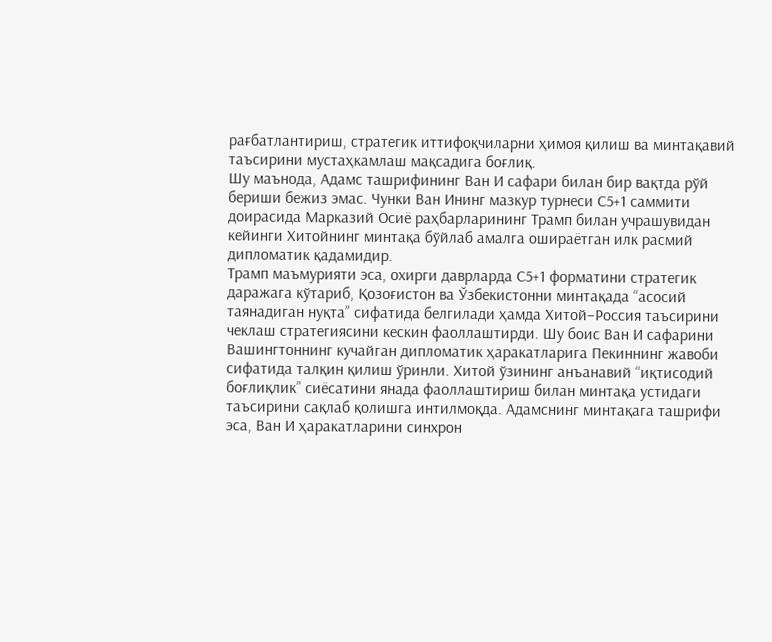рағбатлантириш, стратегик иттифоқчиларни ҳимоя қилиш ва минтақавий таъсирини мустаҳкамлаш мақсадига боғлиқ.
Шу маънода, Адамс ташрифининг Ван И сафари билан бир вақтда рўй бериши бежиз эмас. Чунки Ван Ининг мазкур турнеси С5+1 саммити доирасида Марказий Осиё раҳбарларининг Трамп билан учрашувидан кейинги Хитойнинг минтақа бўйлаб амалга ошираётган илк расмий дипломатик қадамидир.
Трамп маъмурияти эса, охирги даврларда С5+1 форматини стратегик даражага кўтариб, Қозоғистон ва Ўзбекистонни минтақада “асосий таянадиган нуқта” сифатида белгилади ҳамда Хитой–Россия таъсирини чеклаш стратегиясини кескин фаоллаштирди. Шу боис Ван И сафарини Вашингтоннинг кучайган дипломатик ҳаракатларига Пекиннинг жавоби сифатида талқин қилиш ўринли. Хитой ўзининг анъанавий “иқтисодий боғлиқлик” сиёсатини янада фаоллаштириш билан минтақа устидаги таъсирини сақлаб қолишга интилмоқда. Адамснинг минтақага ташрифи эса, Ван И ҳаракатларини синхрон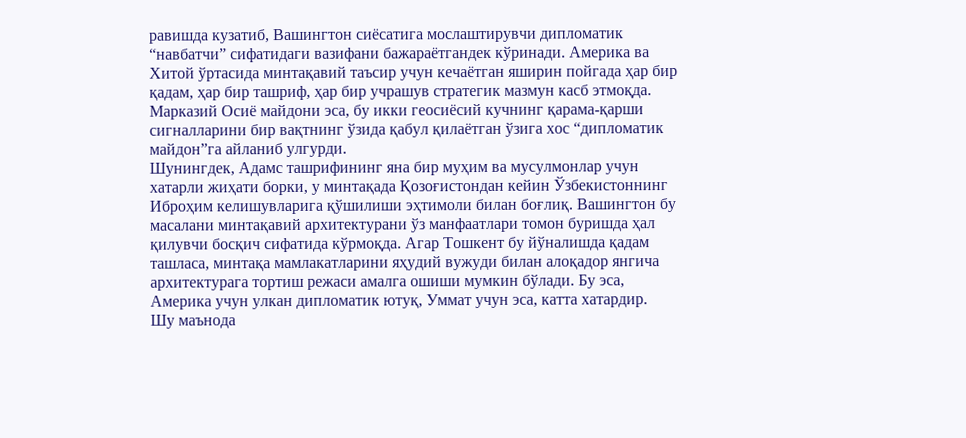равишда кузатиб, Вашингтон сиёсатига мослаштирувчи дипломатик “навбатчи” сифатидаги вазифани бажараётгандек кўринади. Америка ва Хитой ўртасида минтақавий таъсир учун кечаётган яширин пойгада ҳар бир қадам, ҳар бир ташриф, ҳар бир учрашув стратегик мазмун касб этмоқда. Марказий Осиё майдони эса, бу икки геосиёсий кучнинг қарама-қарши сигналларини бир вақтнинг ўзида қабул қилаётган ўзига хос “дипломатик майдон”га айланиб улгурди.
Шунингдек, Адамс ташрифининг яна бир муҳим ва мусулмонлар учун хатарли жиҳати борки, у минтақада Қозоғистондан кейин Ўзбекистоннинг Иброҳим келишувларига қўшилиши эҳтимоли билан боғлиқ. Вашингтон бу масалани минтақавий архитектурани ўз манфаатлари томон буришда ҳал қилувчи босқич сифатида кўрмоқда. Агар Тошкент бу йўналишда қадам ташласа, минтақа мамлакатларини яҳудий вужуди билан алоқадор янгича архитектурага тортиш режаси амалга ошиши мумкин бўлади. Бу эса, Америка учун улкан дипломатик ютуқ, Уммат учун эса, катта хатардир.
Шу маънода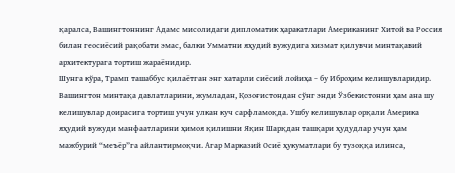қаралса, Вашингтоннинг Адамс мисолидаги дипломатик ҳаракатлари Американинг Хитой ва Россия билан геосиёсий рақобати эмас, балки Умматни яҳудий вужудига хизмат қилувчи минтақавий архитектурага тортиш жараёнидир.
Шунга кўра, Трамп ташаббус қилаётган энг хатарли сиёсий лойиҳа – бу Иброҳим келишувларидир. Вашингтон минтақа давлатларини, жумладан, Қозоғистондан сўнг энди Ўзбекистонни ҳам ана шу келишувлар доирасига тортиш учун улкан куч сарфламоқда. Ушбу келишувлар орқали Америка яҳудий вужуди манфаатларини ҳимоя қилишни Яқин Шарқдан ташқари ҳудудлар учун ҳам мажбурий “меъёр”га айлантирмоқчи. Агар Марказий Осиё ҳукуматлари бу тузоққа илинса,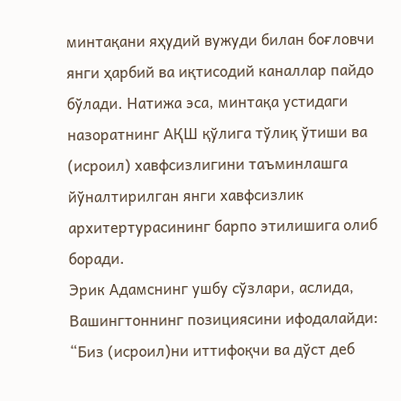минтақани яҳудий вужуди билан боғловчи янги ҳарбий ва иқтисодий каналлар пайдо бўлади. Натижа эса, минтақа устидаги назоратнинг АҚШ қўлига тўлиқ ўтиши ва (исроил) хавфсизлигини таъминлашга йўналтирилган янги хавфсизлик архитертурасининг барпо этилишига олиб боради.
Эрик Адамснинг ушбу сўзлари, аслида, Вашингтоннинг позициясини ифодалайди: “Биз (исроил)ни иттифоқчи ва дўст деб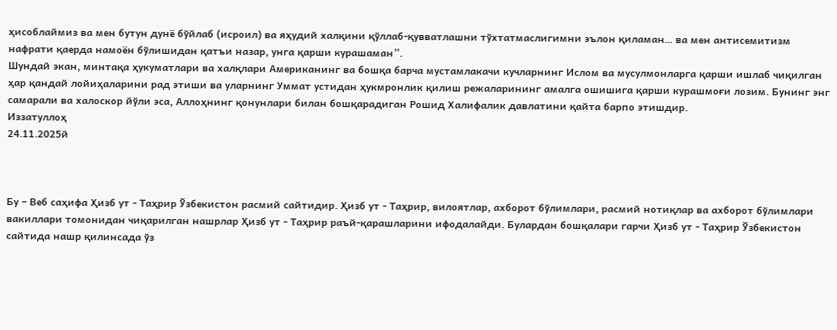ҳисоблаймиз ва мен бутун дунё бўйлаб (исроил) ва яҳудий халқини қўллаб-қувватлашни тўхтатмаслигимни эълон қиламан… ва мен антисемитизм нафрати қаерда намоён бўлишидан қатъи назар, унга қарши курашаман”.
Шундай экан, минтақа ҳукуматлари ва халқлари Американинг ва бошқа барча мустамлакачи кучларнинг Ислом ва мусулмонларга қарши ишлаб чиқилган ҳар қандай лойиҳаларини рад этиши ва уларнинг Уммат устидан ҳукмронлик қилиш режаларининг амалга ошишига қарши курашмоғи лозим. Бунинг энг самарали ва халоскор йўли эса, Аллоҳнинг қонунлари билан бошқарадиган Рошид Халифалик давлатини қайта барпо этишдир.
Иззатуллоҳ
24.11.2025й



Бу – Веб саҳифа Ҳизб ут - Таҳрир Ўзбекистон расмий сайтидир. Ҳизб ут - Таҳрир, вилоятлар, ахборот бўлимлари, расмий нотиқлар ва ахборот бўлимлари вакиллари томонидан чиқарилган нашрлар Ҳизб ут - Таҳрир раъй-қарашларини ифодалайди. Булардан бошқалари гарчи Ҳизб ут - Таҳрир Ўзбекистон сайтида нашр қилинсада ўз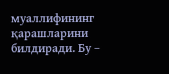муаллифининг қарашларини билдиради. Бу –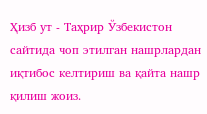Ҳизб ут - Таҳрир Ўзбекистон сайтида чоп этилган нашрлардан иқтибос келтириш ва қайта нашр қилиш жоиз.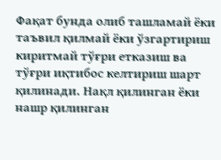Фақат бунда олиб ташламай ёки таъвил қилмай ёки ўзгартириш киритмай тўғри етказиш ва тўғри иқтибос келтириш шарт қилинади. Нақл қилинган ёки нашр қилинган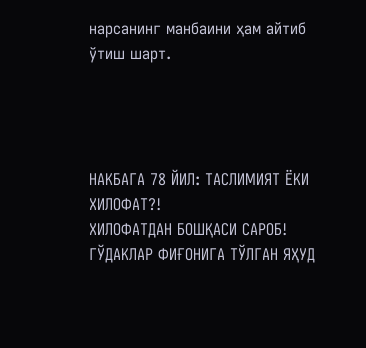нарсанинг манбаини ҳам айтиб ўтиш шарт.




НАКБАГА 78 ЙИЛ: ТАСЛИМИЯТ ЁКИ ХИЛОФАТ?!
ХИЛОФАТДАН БОШҚАСИ САРОБ!
ГЎДАКЛАР ФИҒОНИГА ТЎЛГАН ЯҲУД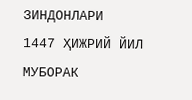ЗИНДОНЛАРИ
1447 ҲИЖРИЙ ЙИЛ МУБОРАК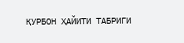ҚУРБОН ҲАЙИТИ ТАБРИГИ